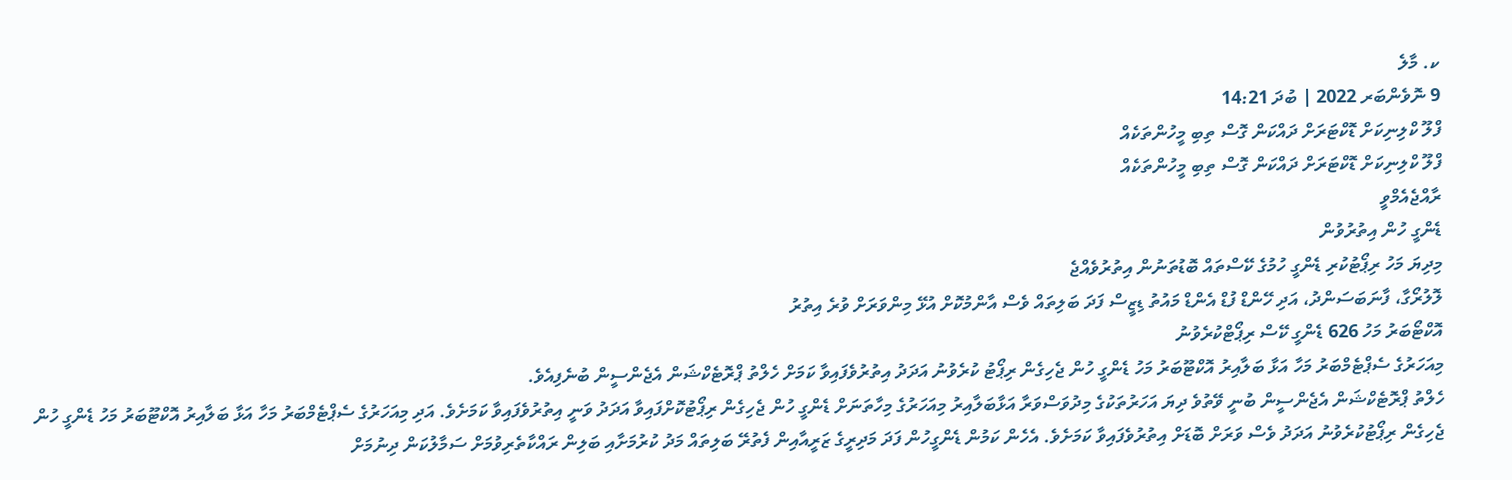ކ. މާލެ
9 ނޮވެންބަރ 2022 | ބުދަ 14:21
ފްލޫ ކްލިނިކަށް ޑޮކްޓަރަށް ދައްކަން ގޮސް ތިބި މީހުންތަކެއް
ފްލޫ ކްލިނިކަށް ޑޮކްޓަރަށް ދައްކަން ގޮސް ތިބި މީހުންތަކެއް
ރާއްޖެއެމްވީ
ޑެންގީ ހުން އިތުރުވުން
މިދިޔަ މަހު ރިޕޯޓުކުރި ޑެންގީ ހުމުގެ ކޭސްތައް ބޮޑުތަނުން އިތުރުވެއްޖެ
ލޮލުރޯގާ، ފާނަބަސަންދު، އަދި ހޭންޑް ފުޑް އެންޑް މައުތު ޑިޒީސް ފަދަ ބަލިތައް ވެސް އާންމުކޮށް އުޅޭ މިންވަރަށް ވުރެ އިތުރު
އޮކްޓޯބަރު މަހު 626 ޑެންގީ ކޭސް ރިޕޯޓްކުރެވުނު
މިއަހަރުގެ ސެޕްޓެމްބަރު މަހާ އަޅާ ބަލާއިރު އޮކްޓޫބަރު މަހު ޑެންގީ ހުން ޖެހިގެން ރިޕޯޓު ކުރެވުނު އަދަދު އިތުރުވެފައިވާ ކަމަށް ހެލްތު ޕްރޮޓެކްޝަން އެޖެންސީން ބުނެފިއެވެ.
ހެލްތު ޕްރޮޓެކްޝަން އެޖެންސީން ބުނީ ވޭތުވެ ދިޔަ އަހަރުތަކުގެ މިދުވަސްވަރާ އަޅާބަލާއިރު މިއަހަރުގެ މިހާތަނަށް ޑެންގީ ހުން ޖެހިގެން ރިޕޯޓުކޮށްފައިވާ އަދަދު ވަނީ އިތުރުވެފައިވާ ކަމަށެވެ. އަދި މިއަހަރުގެ ސެޕްޓެމްބަރު މަހާ އަޅާ ބަލާއިރު އޮކްޓޫބަރު މަހު ޑެންގީ ހުން ޖެހިގެން ރިޕޯޓުކުރެވުނު އަދަދު ވެސް ވަރަށް ބޮޑަށް އިތުރުވެފައިވާ ކަމަށެވެ. އެހެން ކަމުން ޑެންގީހުން ފަދަ މަދިރީގެ ޒަރީއާއިން ފެތުރޭ ބަލިތައް މަދު ކުރުމަށާއި ބަލިން ރައްކާތެރިވުމަށް ސަމާލުކަން ދިނުމަށް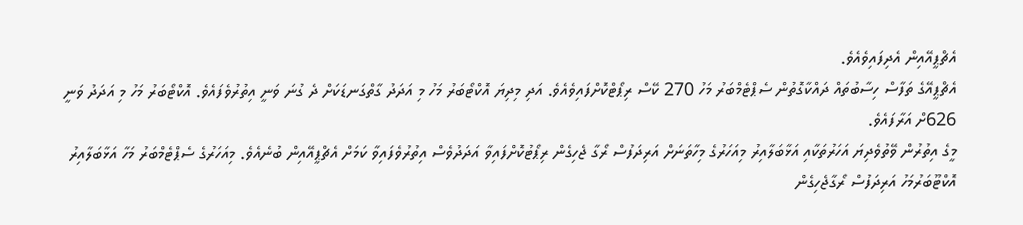އެޗްޕީއޭއިން އެދިފައިވެއެވެ.
އެޗްޕީއޭގެ ތަފާސް ހިސާބުތައް ދައްކާގޮތުން ސެޕްޓެމްބަރު މަހު 270 ކޭސް ރިޕޯޓްކޮށްފައިވެއެވެ. އަދި މިދިޔަ އޮކްޓޯބަރު މަހު މި އަދަދު ގާތްގަނޑަކަށް ދެ ގުނަ ވަނީ އިތުރުވެފައެވެ. އޮކްޓޯބަރު މަހު މި އަދަދު ވަނީ 626ށް އަރާފައެވެ.
މީގެ އިތުރުން ވޭތުވެދިޔަ އަހަރުތަކާއި އަޅާބަލާއިރު މިއަހަރުގެ މިހާތަނަށް އަރިދަފުސް ރޯގާ ޖެހިގެން ރިޕޯޓުކޮށްފައިވާ އަދަދުވެސް އިތުރުވެފައިވާ ކަމަށް އެޗްޕީއޭއިން ބުނެއެވެ. މިއަހަރުގެ ސެޕްޓެމްބަރު މަހާ އަޅާބަލާއިރު އޮކްޓޫބަރުމަހު އަރިދަފުސް ރޯގާޖެހިގެން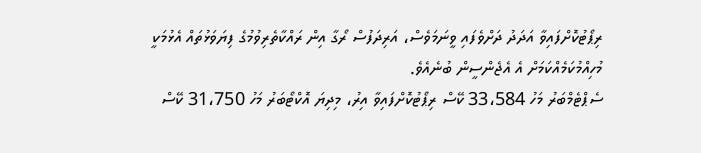ރިޕޯޓުކޮށްފައިވާ އަދަދު ދަށްވެފައި ވީނަމަވެސް، އަރިދަފުސް ރޯގާ އިން ރައްކާތެރިވުމުގެ ފިޔަވަޅުތައް އެޅުމަކީ މުހިއްމުކަމެއްކަމަށް އެ އެޖެންސީން ބުނެއެވެ.
ސެޕްޓެމްބަރު މަހު 33،584 ކޭސް ރިޕޯޓުކޮށްފައިވާ އިރު، މިދިޔަ އޮކްޓޯބަރު މަހު 31،750 ކޭސް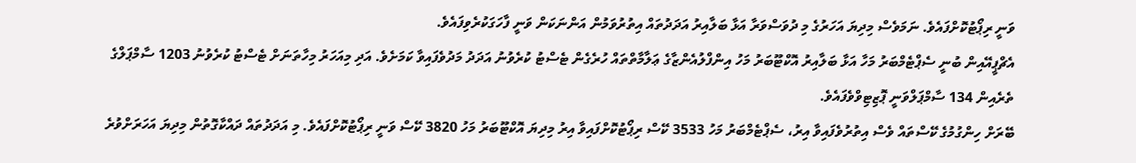ވަނީ ރިޕޯޓުކޮށްފައެވެ. ނަމަވެސް މިދިޔަ އަހަރުގެ މި ދުވަސްވަރާ އަޅާ ބަލާއިރު އަދަދުތައް އިތުރުވަމުން އަންނަކަން ވަނީ ފާހަގަކުރެވިފައެވެ.
އެޗްޕީއޭއިން ބުނީ ސެޕްޓެމްބަރު މަހާ އަޅާ ބަލާއިރު އޮކްޓޫބަރު މަހު އިންފްލުއެންޒާގެ ޢަލާމާތްތައް ހުރެގެން ޓެސްޓު ކުރެވުނު އަދަދު މަދުވެފައިވާ ކަމަށެވެ. އަދި މިއަހަރު މިހާތަނަށް ޓެސްޓު ކުރެވުނު 1203 ސާމްޕަލްގެ ތެރެއިން 134 ސާމްޕަލްވަނީ ޕޮޒިޓިވްވެފައެވެ.
ބޭރަށް ހިންގުމުގެ ކޭސްތައް ވެސް އިތުރުވެފައިވާ އިރު، ސެޕްޓެމްބަރު މަހު 3533 ކޭސް ރިޕޯޓުކޮށްފައިވާ އިރު މިދިޔަ އޮކްޓޫބަރު މަހު 3820 ކޭސް ވަނީ ރިޕޯޓުކޮށްފައެވެ. މި އަދަދުތައް ދައްކާގޮތުން މިދިޔަ އަހަރަށްވުރެ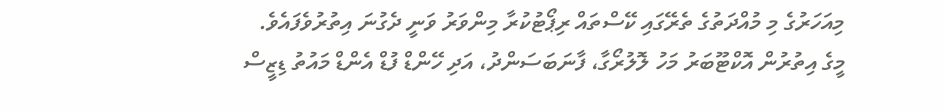މިއަހަރުގެ މި މުއްދަތުގެ ތެރޭގައި ކޭސްތައް ރިޕޯޓުކުރާ މިންވަރު ވަނީ ދެގުނަ އިތުރުވެފައެވެ.
މީގެ އިތުރުން އޮކްޓޫބަރު މަހު ލޮލުރޯގާ، ފާނަބަސަންދު، އަދި ހޭންޑް ފުޑް އެންޑް މައުތު ޑިޒީސް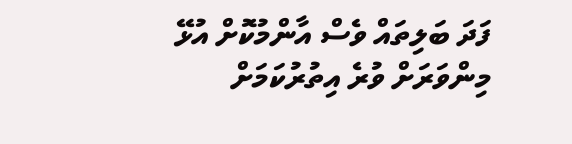ފަދަ ބަލިތައް ވެސް އާންމުކޮށް އުޅޭ މިންވަރަށް ވުރެ އިތުރުކަމަށް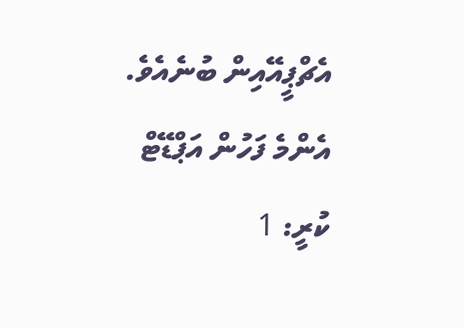އެޗްޕީއޭއިން ބުނެއެވެ.
އެންމެ ފަހުން އަޕްޑޭޓް ކުރީ: 1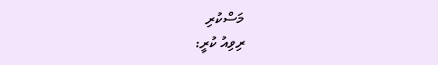މަސްކުރި
ރިވިއު ކުރީ: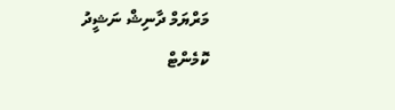މަރްޔަމް ދާނިޝް ނަޝީދު
ކޮމެންޓް